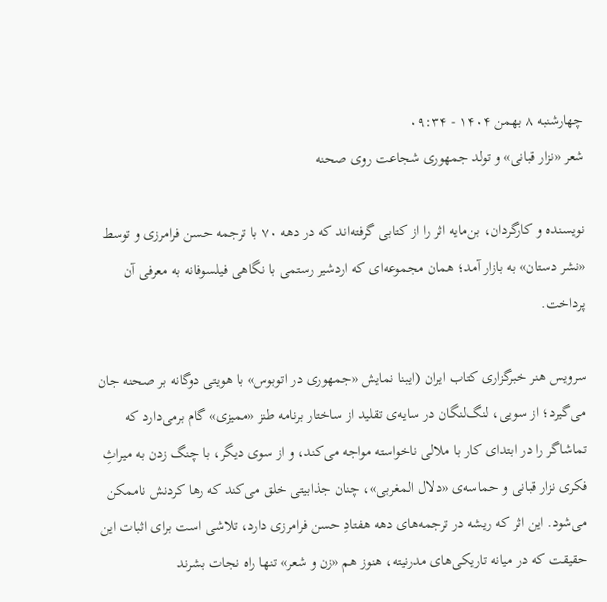چهارشنبه ۸ بهمن ۱۴۰۴ - ۰۹:۳۴
شعر «نزار قبانی» و تولد جمهوری شجاعت روی صحنه

نویسنده و کارگردان، بن‌مایه اثر را از کتابی گرفته‌اند که در دهه ۷۰ با ترجمه حسن فرامرزی و توسط «نشر دستان» به بازار آمد؛ همان مجموعه‌ای که اردشیر رستمی با نگاهی فیلسوفانه به معرفی آن پرداخت.

سرویس هنر خبرگزاری کتاب ایران (ایبنا نمایش «جمهوری در اتوبوس» با هویتی دوگانه بر صحنه جان می‌گیرد؛ از سویی، لنگ‌لنگان در سایه‌ی تقلید از ساختار برنامه طنز «ممیزی» گام برمی‌دارد که تماشاگر را در ابتدای کار با ملالی ناخواسته مواجه می‌کند، و از سوی دیگر، با چنگ زدن به میراثِ فکری نزار قبانی و حماسه‌ی «دلال المغربی»، چنان جذابیتی خلق می‌کند که رها کردنش ناممکن می‌شود. این اثر که ریشه در ترجمه‌های دهه هفتادِ حسن فرامرزی دارد، تلاشی است برای اثبات این حقیقت که در میانه تاریکی‌های مدرنیته، هنوز هم «زن و شعر» تنها راه نجات بشرند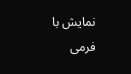نمایش با فرمی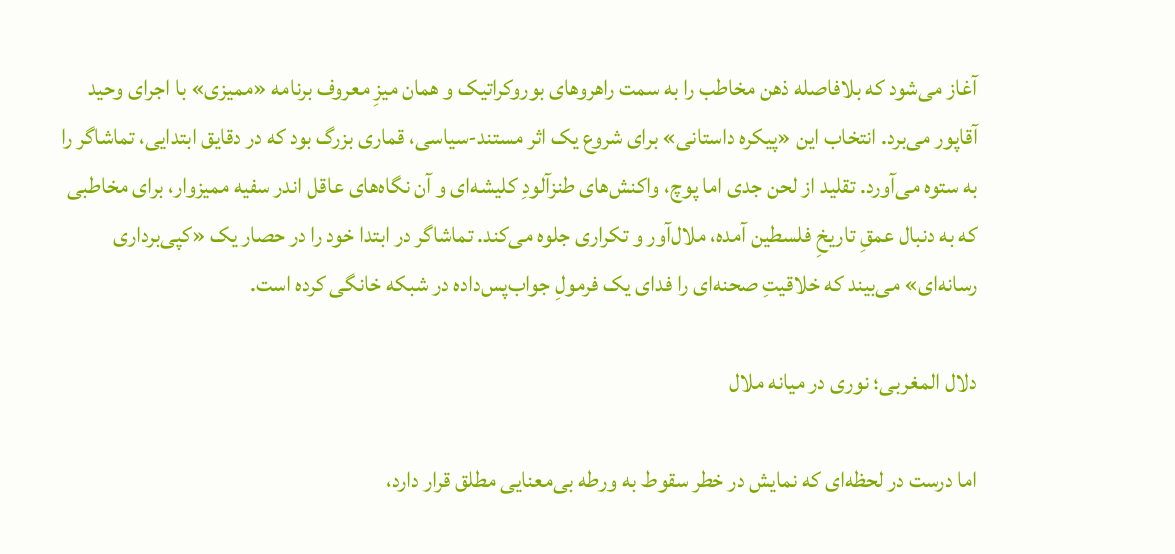آغاز می‌شود که بلافاصله ذهن مخاطب را به سمت راهروهای بوروکراتیک و همان میزِ معروف برنامه «ممیزی» با اجرای وحید آقاپور می‌برد. انتخاب این «پیکره داستانی» برای شروع یک اثر مستند-سیاسی، قماری بزرگ بود که در دقایق ابتدایی، تماشاگر را به ستوه می‌آورد. تقلید از لحن جدی اما پوچ، واکنش‌های طنزآلودِ کلیشه‌ای و آن نگاه‌های عاقل اندر سفیه ممیزوار، برای مخاطبی که به دنبال عمقِ تاریخِ فلسطین آمده، ملال‌آور و تکراری جلوه می‌کند. تماشاگر در ابتدا خود را در حصار یک «کپی‌برداری رسانه‌ای» می‌بیند که خلاقیتِ صحنه‌ای را فدای یک فرمولِ جواب‌پس‌داده در شبکه خانگی کرده است.

دلال المغربی؛ نوری در میانه ملال

اما درست در لحظه‌ای که نمایش در خطر سقوط به ورطه بی‌معنایی مطلق قرار دارد،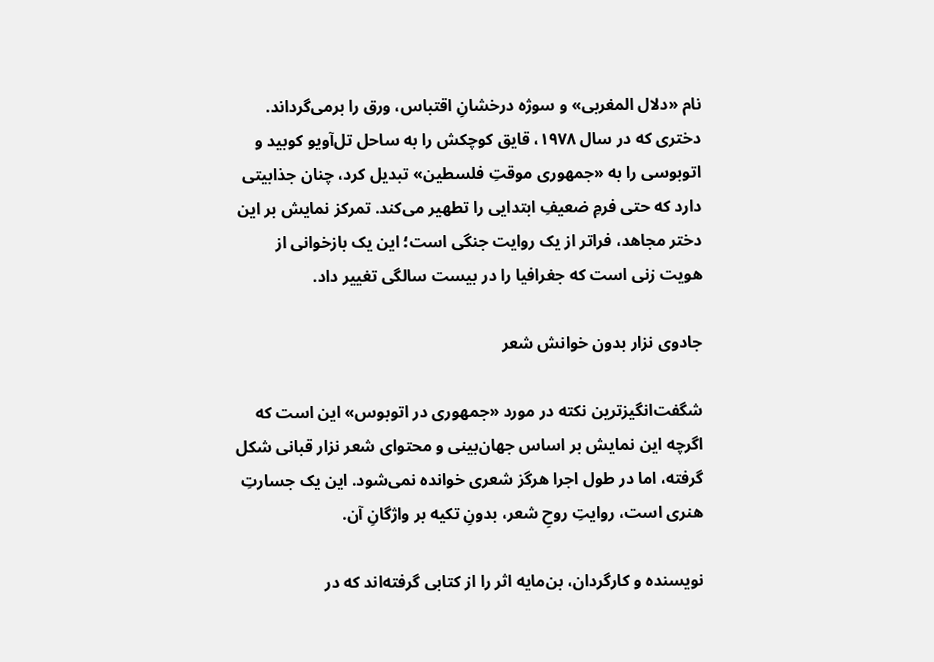نام «دلال المغربی» و سوژه درخشانِ اقتباس، ورق را برمی‌گرداند. دختری که در سال ۱۹۷۸، قایق کوچکش را به ساحل تل‌آویو کوبید و اتوبوسی را به «جمهوری موقتِ فلسطین» تبدیل کرد، چنان جذابیتی دارد که حتی فرمِ ضعیفِ ابتدایی را تطهیر می‌کند. تمرکز نمایش بر این دختر مجاهد، فراتر از یک روایت جنگی است؛ این یک بازخوانی از هویت زنی است که جغرافیا را در بیست سالگی تغییر داد.

جادوی نزار بدون خوانش شعر

شگفت‌انگیزترین نکته در مورد «جمهوری در اتوبوس» این است که اگرچه این نمایش بر اساس جهان‌بینی و محتوای شعر نزار قبانی شکل گرفته، اما در طول اجرا هرگز شعری خوانده نمی‌شود. این یک جسارتِ هنری است، روایتِ روحِ شعر، بدونِ تکیه بر واژگانِ آن.

نویسنده و کارگردان، بن‌مایه اثر را از کتابی گرفته‌اند که در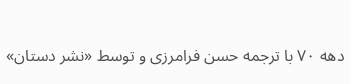دهه ۷۰ با ترجمه حسن فرامرزی و توسط «نشر دستان»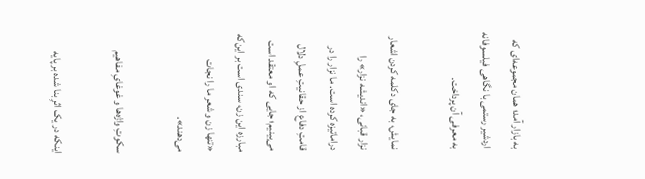به بازار آمد؛ همان مجموعه‌ای که اردشیر رستمی با نگاهی فیلسوفانه به معرفی آن پرداخت.

نمایش، به جای دکلمه کردن اشعار نزار قبانی، «اندیشه نزار» را دراماتیزه کرده است. ما نزار را در قامتِ دفاع از حقانیتِ عملِ دلال می‌بینیم؛ جایی که او معتقد است مبارزه این زن، سندی است بر این‌که «تنها زن و شعر ما را نجات می‌دهند».

سکوتِ واژه‌ها و غوغایِ مفاهیم

اینکه در یک اثرِ بنا شده بر پایه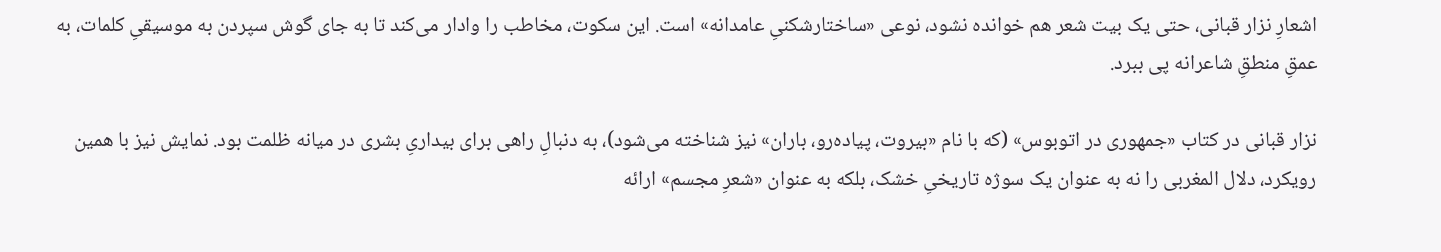اشعارِ نزار قبانی، حتی یک بیت شعر هم خوانده نشود، نوعی «ساختارشکنیِ عامدانه» است. این سکوت، مخاطب را وادار می‌کند تا به جای گوش سپردن به موسیقیِ کلمات، به عمقِ منطقِ شاعرانه پی ببرد.

نزار قبانی در کتاب «جمهوری در اتوبوس» (که با نام «بیروت، پیاده‌رو، باران» نیز شناخته می‌شود)، به دنبالِ راهی برای بیداریِ بشری در میانه ظلمت بود. نمایش نیز با همین رویکرد، دلال المغربی را نه به عنوان یک سوژه تاریخیِ خشک، بلکه به عنوان «شعرِ مجسم» ارائه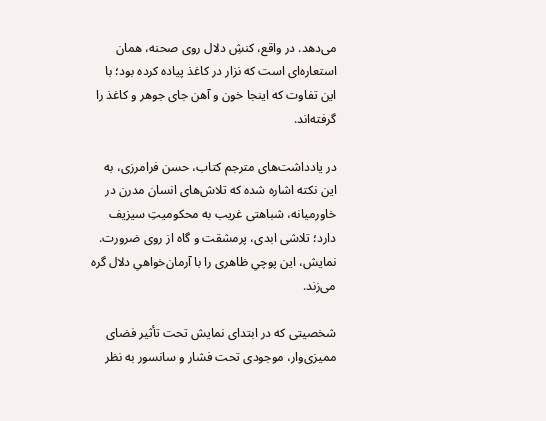می‌دهد. در واقع، کنشِ دلال روی صحنه، همان استعاره‌ای است که نزار در کاغذ پیاده کرده بود؛ با این تفاوت که اینجا خون و آهن جای جوهر و کاغذ را گرفته‌اند.

در یادداشت‌های مترجم کتاب، حسن فرامرزی، به این نکته اشاره شده که تلاش‌های انسان مدرن در خاورمیانه، شباهتی غریب به محکومیتِ سیزیف دارد؛ تلاشی ابدی، پرمشقت و گاه از روی ضرورت. نمایش، این پوچیِ ظاهری را با آرمان‌خواهیِ دلال گره می‌زند.

شخصیتی که در ابتدای نمایش تحت تأثیر فضای ممیزی‌وار، موجودی تحت فشار و سانسور به نظر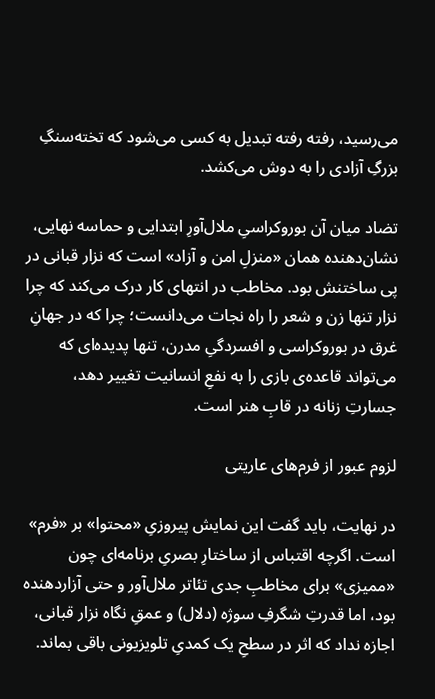می‌رسید، رفته رفته تبدیل به کسی می‌شود که تخته‌سنگِ بزرگِ آزادی را به دوش می‌کشد.

تضاد میان آن بوروکراسیِ ملال‌آورِ ابتدایی و حماسه نهایی، نشان‌دهنده همان «منزلِ امن و آزاد» است که نزار قبانی در پی ساختنش بود. مخاطب در انتهای کار درک می‌کند که چرا نزار تنها زن و شعر را راه نجات می‌دانست؛ چرا که در جهانِ غرق در بوروکراسی و افسردگیِ مدرن، تنها پدیده‌ای که می‌تواند قاعده‌ی بازی را به نفعِ انسانیت تغییر دهد، جسارتِ زنانه در قابِ هنر است.

لزوم عبور از فرم‌های عاریتی

در نهایت، باید گفت این نمایش پیروزیِ «محتوا» بر «فرم» است. اگرچه اقتباس از ساختارِ بصریِ برنامه‌ای چون «ممیزی» برای مخاطبِ جدی تئاتر ملال‌آور و حتی آزاردهنده بود، اما قدرتِ شگرفِ سوژه (دلال) و عمقِ نگاه نزار قبانی، اجازه نداد که اثر در سطحِ یک کمدیِ تلویزیونی باقی بماند.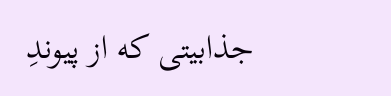جذابیتی که از پیوندِ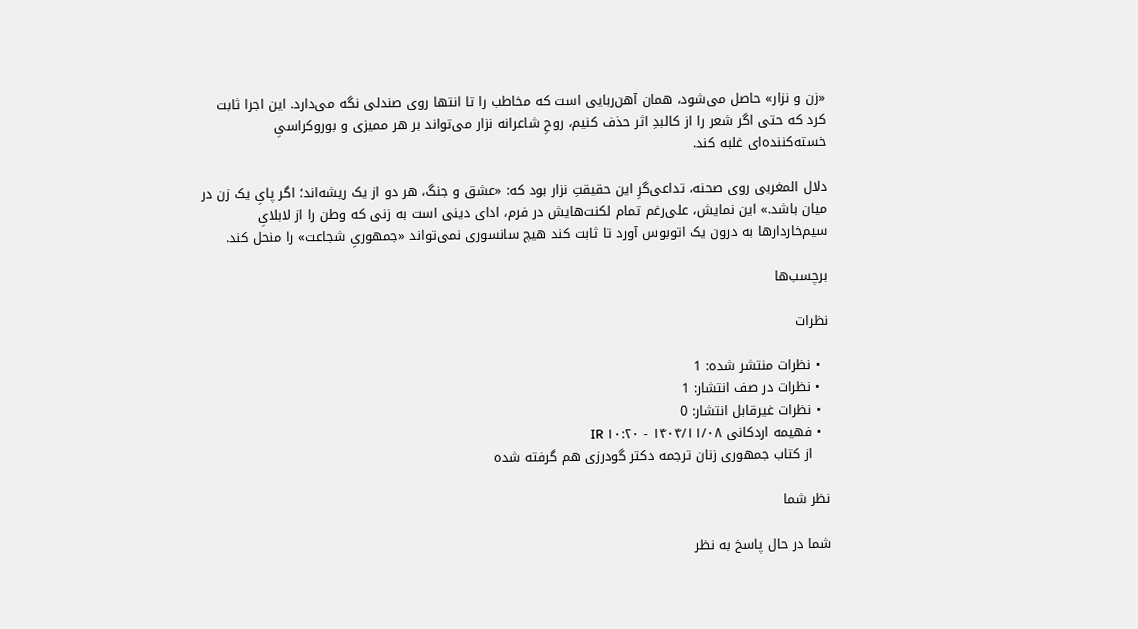«زن و نزار» حاصل می‌شود، همان آهن‌ربایی است که مخاطب را تا انتها روی صندلی نگه می‌دارد. این اجرا ثابت کرد که حتی اگر شعر را از کالبدِ اثر حذف کنیم، روحِ شاعرانه نزار می‌تواند بر هر ممیزی و بوروکراسیِ خسته‌کننده‌ای غلبه کند.

دلال المغربی روی صحنه، تداعی‌گرِ این حقیقتِ نزار بود که: «عشق و جنگ، هر دو از یک ریشه‌اند؛ اگر پایِ یک زن در میان باشد.» این نمایش، علی‌رغم تمام لکنت‌هایش در فرم، ادای دینی است به زنی که وطن را از لابلایِ سیم‌خاردارها به درون یک اتوبوس آورد تا ثابت کند هیچ سانسوری نمی‌تواند «جمهوریِ شجاعت» را منحل کند.

برچسب‌ها

نظرات

  • نظرات منتشر شده: 1
  • نظرات در صف انتشار: 1
  • نظرات غیرقابل انتشار: 0
  • فهیمه اردکانی IR ۱۰:۲۰ - ۱۴۰۴/۱۱/۰۸
    از کتاب جمهوری زنان ترجمه دکتر گودرزی هم گرفته شده

نظر شما

شما در حال پاسخ به نظر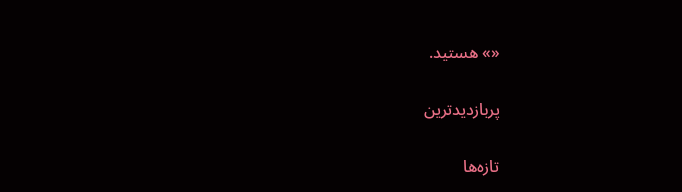«» هستید.

پربازدیدترین

تازه‌ها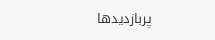پربازدیدها